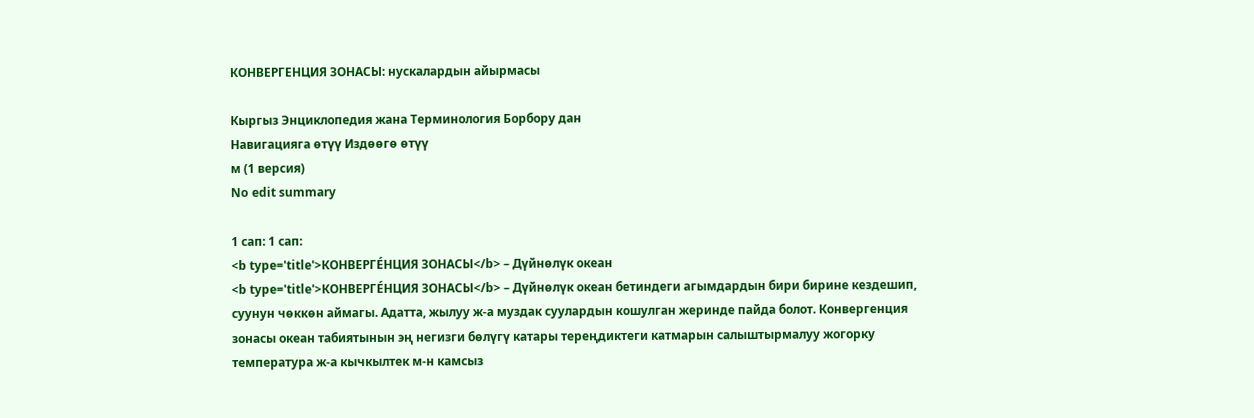КОНВЕРГЕНЦИЯ ЗОНАСЫ: нускалардын айырмасы

Кыргыз Энциклопедия жана Терминология Борбору дан
Навигацияга өтүү Издөөгө өтүү
м (1 версия)
No edit summary

1 сап: 1 сап:
<b type='title'>КОНВЕРГЕ́НЦИЯ ЗОНАСЫ</b> – Дүйнөлүк океан
<b type='title'>КОНВЕРГЕ́НЦИЯ ЗОНАСЫ</b> – Дүйнөлүк океан бетиндеги агымдардын бири бирине кездешип, суунун чөккөн аймагы. Адатта, жылуу ж-а муздак суулардын кошулган жеринде пайда болот. Конвергенция зонасы океан табиятынын эң негизги бөлүгү катары тереңдиктеги катмарын салыштырмалуу жогорку температура ж-а кычкылтек м-н камсыз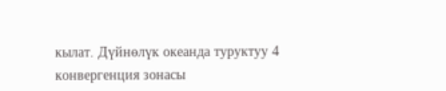кылат. Дүйнөлүк океанда туруктуу 4 конвергенция зонасы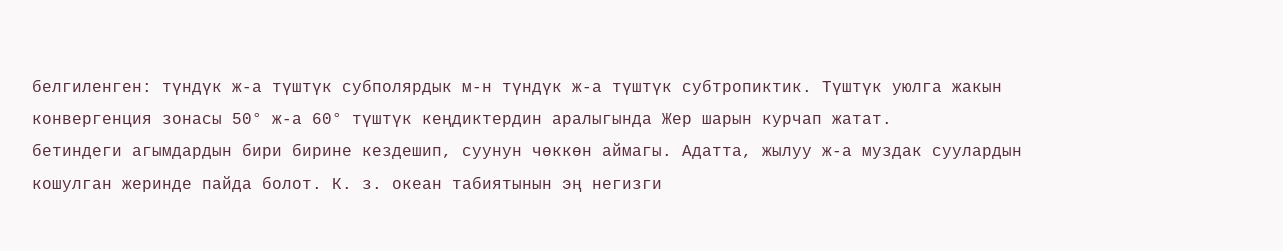белгиленген: түндүк ж-а түштүк субполярдык м-н түндүк ж-а түштүк субтропиктик. Түштүк уюлга жакын конвергенция зонасы 50° ж-а 60° түштүк кеңдиктердин аралыгында Жер шарын курчап жатат.
бетиндеги агымдардын бири бирине кездешип, суунун чөккөн аймагы. Адатта, жылуу ж-а муздак суулардын кошулган жеринде пайда болот. К. з. океан табиятынын эң негизги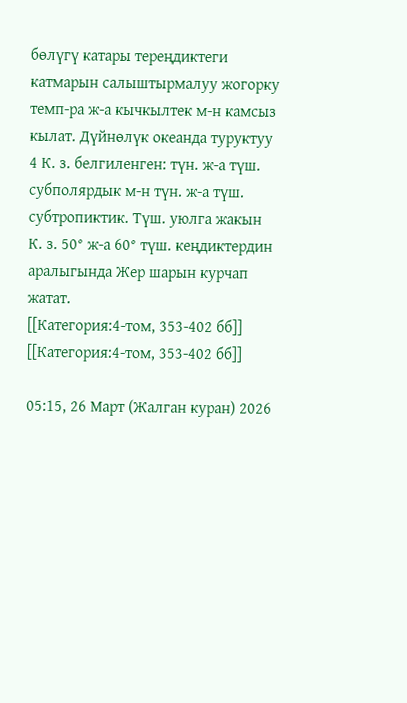бөлүгү катары тереңдиктеги катмарын салыштырмалуу жогорку темп-ра ж-а кычкылтек м-н камсыз кылат. Дүйнөлүк океанда туруктуу 4 К. з. белгиленген: түн. ж-а түш. субполярдык м-н түн. ж-а түш. субтропиктик. Түш. уюлга жакын К. з. 50° ж-а 60° түш. кеңдиктердин аралыгында Жер шарын курчап жатат.
[[Категория:4-том, 353-402 бб]]
[[Категория:4-том, 353-402 бб]]

05:15, 26 Март (Жалган куран) 2026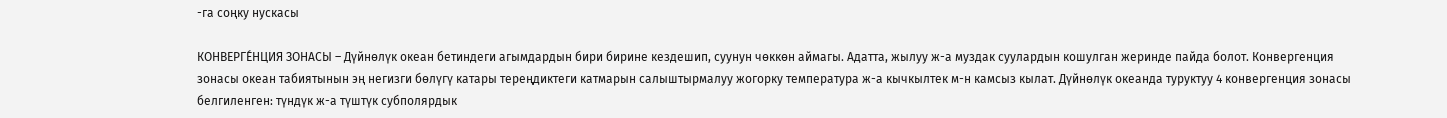-га соңку нускасы

КОНВЕРГЕ́НЦИЯ ЗОНАСЫ – Дүйнөлүк океан бетиндеги агымдардын бири бирине кездешип, суунун чөккөн аймагы. Адатта, жылуу ж-а муздак суулардын кошулган жеринде пайда болот. Конвергенция зонасы океан табиятынын эң негизги бөлүгү катары тереңдиктеги катмарын салыштырмалуу жогорку температура ж-а кычкылтек м-н камсыз кылат. Дүйнөлүк океанда туруктуу 4 конвергенция зонасы белгиленген: түндүк ж-а түштүк субполярдык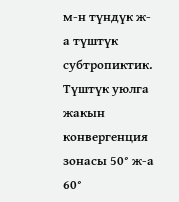м-н түндүк ж-а түштүк субтропиктик. Түштүк уюлга жакын конвергенция зонасы 50° ж-а 60°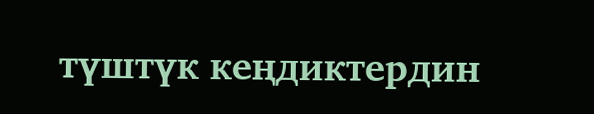түштүк кеңдиктердин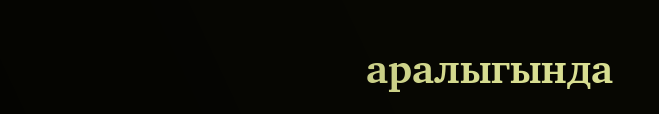аралыгында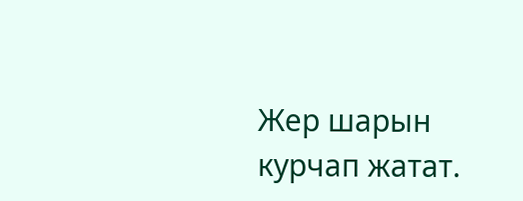Жер шарын курчап жатат.